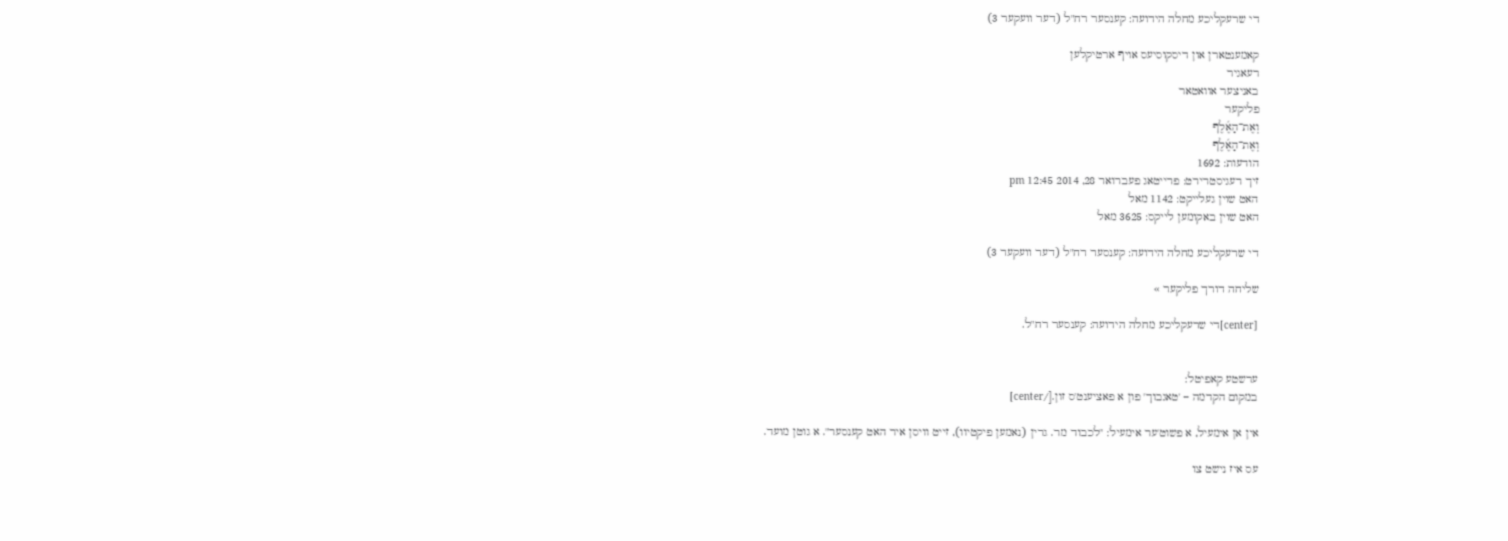די שרעקליכע מחלה הידועה: קענסער רח"ל (דער וועקער 3)

קאמענטארן און דיסקוסיעס אויף ארטיקלען
רעאגיר
באניצער אוואטאר
פליקער
וְאֶת־הָאֶ֜לֶף
וְאֶת־הָאֶ֜לֶף
הודעות: 1692
זיך רעגיסטרירט: פרייטאג פעברואר 28, 2014 12:45 pm
האט שוין געלייקט: 1142 מאל
האט שוין באקומען לייקס: 3625 מאל

די שרעקליכע מחלה הידועה: קענסער רח"ל (דער וועקער 3)

שליחה דורך פליקער »

[center]די שרעקליכע מחלה הידועה: קענסער רח"ל.


ערשטע קאפיטל:
במקום הקדמה – 'טאגבוך' פון א פאציענט'ס זון.[/center]

אין אן אימעיל, א פשוט'ער אימעיל: "לכבוד מר. גרין (נאמען פיקטיוו), זייט וויסן איר האט קענסער". א גוטן מועד.

עס איז נישט צו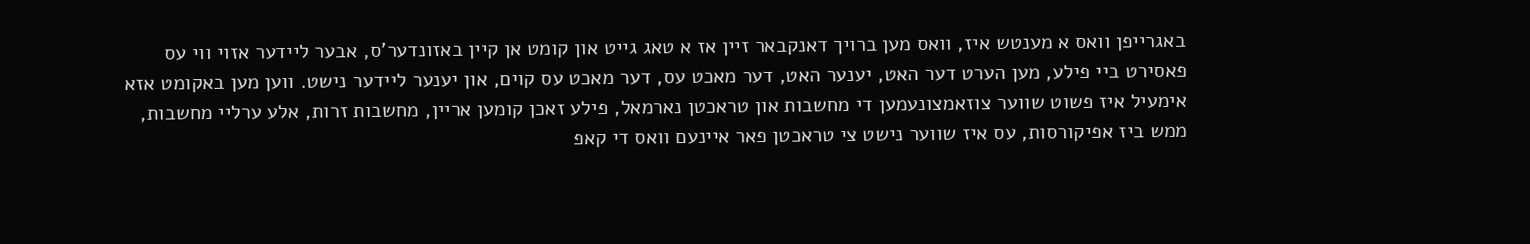באגרייפן וואס א מענטש איז, וואס מען ברויך דאנקבאר זיין אז א טאג גייט און קומט אן קיין באזונדער'ס, אבער ליידער אזוי ווי עס פאסירט ביי פילע, מען הערט דער האט, יענער האט, דער מאכט עס, דער מאכט עס קוים, און יענער ליידער נישט. ווען מען באקומט אזא אימעיל איז פשוט שווער צוזאמצונעמען די מחשבות און טראכטן נארמאל, פילע זאכן קומען אריין, מחשבות זרות, אלע ערליי מחשבות, ממש ביז אפיקורסות, עס איז שווער נישט צי טראכטן פאר איינעם וואס די קאפ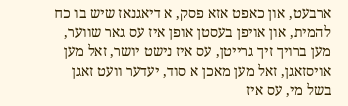ארבעט, און כאפט אזא פסק, א דיאגנאז שיש בו כח להמית, און אויפן בעסטן אופן איז עס גאר שווער, מען ברויך זיך גרייטן, עס איז נישט יושר, זאל מען אויסזאגן, זאל מען מאכן א סוד, יעדער וועט זאגן בשל מי, עס איז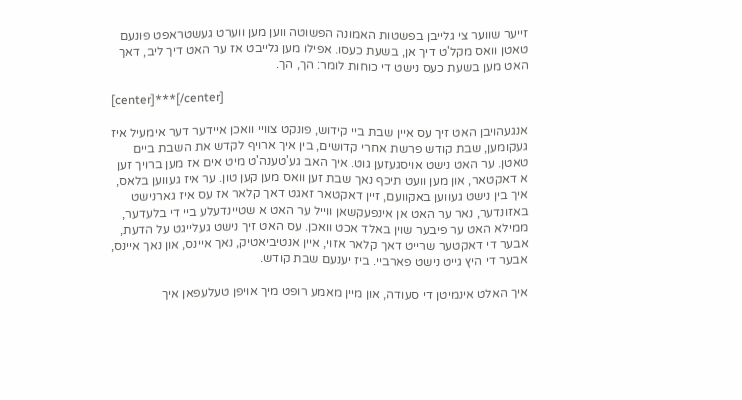זייער שווער צי גלייבן בפשטות האמונה הפשוטה ווען מען ווערט געשטראפט פונעם טאטן וואס מקל'ט דיך אן, בשעת כעסו. אפילו מען גלייבט אז ער האט דיך ליב, דאך האט מען בשעת כעס נישט די כוחות לומר: הך, הך.

[center]***[/center]

אנגעהויבן האט זיך עס איין שבת ביי קידוש, פונקט צוויי וואכן איידער דער אימעיל איז געקומען, שבת קודש פרשת אחרי קדושים, בין איך ארויף לקדש את השבת ביים טאטן. ער האט נישט אויסגעזען גוט. איך האב גע'טענה'ט מיט אים אז מען ברויך זען א דאקטאר, און מען וועט תיכף נאך שבת זען וואס מען קען טון. ער איז געווען בלאס, איך בין נישט געווען באקוועם, זיין דאקטאר זאגט דאך קלאר אז עס איז גארנישט באזונדער, נאר ער האט אן אינפעקשאן ווייל ער האט א שטיינדעלע ביי די בלעדער, ממילא האט ער פיבער שוין באלד אכט וואכן. עס האט זיך נישט געלייגט על הדעת, אבער די דאקטער שרייט דאך קלאר אזוי, איין אנטיביאטיק, נאך איינס, און נאך איינס, אבער די היץ גייט נישט פארביי. ביז יענעם שבת קודש.

איך האלט אינמיטן די סעודה, און מיין מאמע רופט מיך אויפן טעלעפאן איך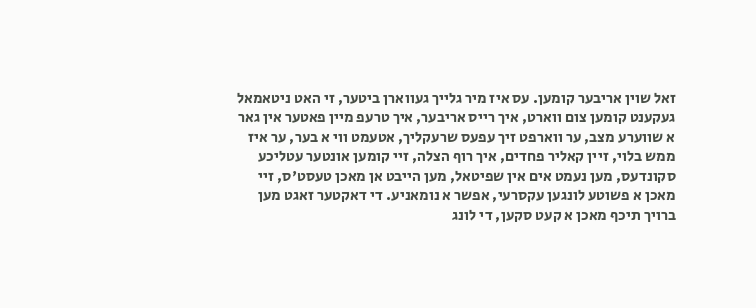זאל שוין אריבער קומען. עס איז מיר גלייך געווארן ביטער, זי האט ניטאמאל געקענט קומען צום ווארט, איך רייס אריבער, איך טרעפ מיין פאטער אין גאר א שווערע מצב, ער ווארפט זיך עפעס שרעקליך, אטעמט ווי א בער, ער איז ממש בלוי, זיין קאליר פחדים, איך רוף הצלה, זיי קומען אונטער עטליכע סקונדעס, מען נעמט אים אין שפיטאל, מען הייבט אן מאכן טעסט'ס, זיי מאכן א פשוטע לונגען עקסרעי, אפשר א נומאניע. די דאקטער זאגט מען ברויך תיכף מאכן א קעט סקען, די לונג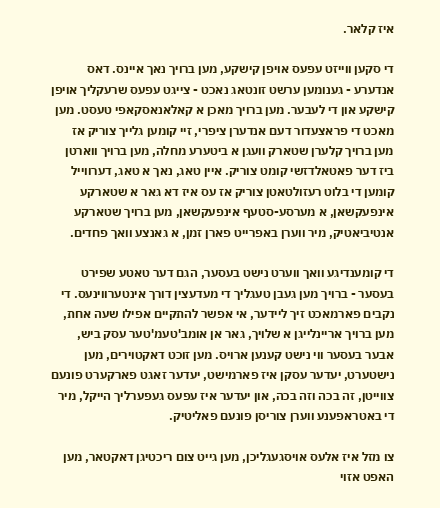איז קלאר.

די סקען ווייזט עפעס אויפן קישקע, מען ברויך נאך איינס. דאס אנדערע - גענומען ערשט זונטאג נאכט - צייגט עפעס שרעקליך אויפן קישקע און די לעבער. מען ברויך מאכן א קאלאנאסקאפי טעסט. מען מאכט די פראצעדור דעם אנדערן ציפרי, זיי קומען גלייך צוריק אז מען ברויך קלערן שטארק וועגן א ביטערע מחלה, מען ברויך ווארטן ביז דער פאטאלדזשי קומט צוריק. איין טאג, נאך א טאג, דערווייל קומען די בלוט רעזולטאטן צוריק אז עס איז דא גאר א שטארקע אינפעקשאן, א מערסע-סטעף אינפעקשאן, מען ברויך שטארקע אנטיביאטיק, מיר ווערן באפרייט פארן זמן, א גאנצע וואך פחדים.

די קומענדיגע וואך ווערט נישט בעסער, הגם דער טאטע שפירט בעסער - ברויך מען געבן טעגליך די מעדעצין דורך אינטערווינעס. די נקבים פארמאכט זיך ליידער, אי אפשר להתקיים אפילו שעה אחת, מען ברויך אריינלייגן א שלויך, גאר אן אומב'טעמ'טער עסק ביש, אבער בעסער ווי נישט קענען ארויס. מען זוכט דאקטוירים, מען נישטערט, יעדער עסקן איז פארמישט, יעדער זאגט פארקערט פונעם צווייטן, זה בכה וזה בכה, און יעדער איז עפעס געפערליך הייקל, מיר די באטראפענע ווערן צוריסן פונעם פאליטיק.

צו מזל איז אלעס אויסגעגליכן, מען גייט צום ריכטיגן דאקטאר, מען האפט אזוי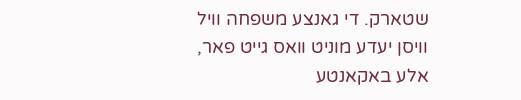שטארק. די גאנצע משפחה וויל וויסן יעדע מוניט וואס גייט פאר, אלע באקאנטע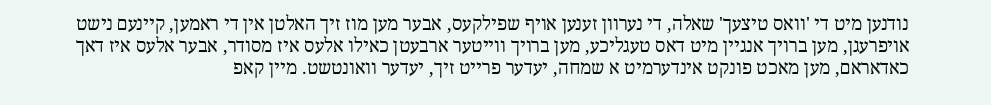נודנען מיט די 'וואס טיצעך' שאלה, די נערוון זענען אויף שפילקעס, אבער מען מוז זיך האלטן אין די ראמען, קיינעם נישט אויפרעגן, מען ברויך אנגיין מיט דאס טעגליכע, מען ברויך ווייטער ארבעטן כאילו אלעס איז מסודר, אבער אלעס איז דאך כאדאראם, מען מאכט פונקט אינדערמיט א שמחה, יעדער פרייט זיך, יעדער וואונטשט. מיין קאפ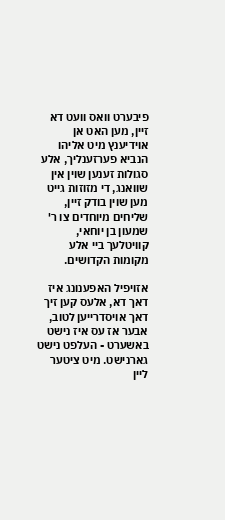פיבערט וואס וועט דא זיין, מען האט אן אוידיענץ מיט אליהו הנביא פערזענליך, אלע סגולות זענען שוין אין שוואנג, די מזוזות גייט מען שוין בודק זיין, שליחים מיוחדים צו ר' שמעון בן יוחאי, קוויטלעך ביי אלע מקומות הקדושים.

אזויפיל האפענונג איז דאך דא, אלעס קען זיך דאך אויסדרייען לטוב, אבער אז עס איז נישט באשערט - העלפט נישט גארנישט. מיט ציטער ליין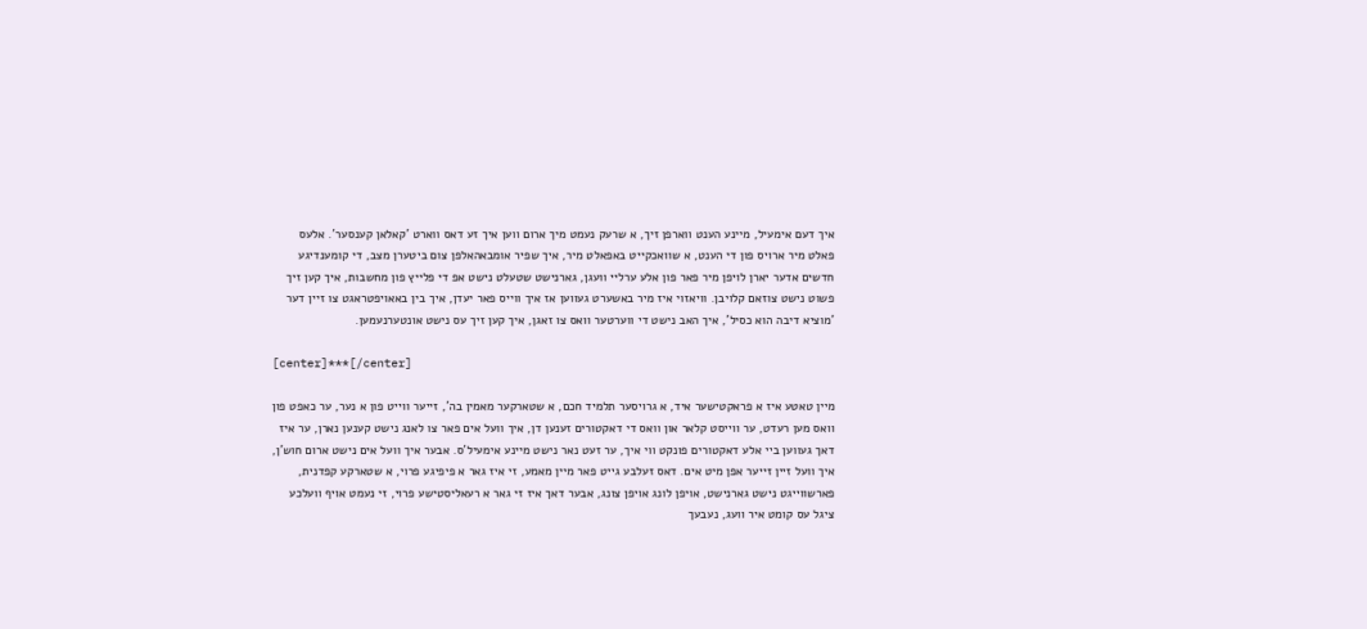איך דעם אימעיל, מיינע הענט ווארפן זיך, א שרעק נעמט מיך ארום ווען איך זע דאס ווארט 'קאלאן קענסער'. אלעס פאלט מיר ארויס פון די הענט, א שוואכקייט באפאלט מיר, איך שפיר אומבאהאלפן צום ביטערן מצב, די קומענדיגע חדשים אדער יארן לויפן מיר פאר פון אלע ערליי וועגן, גארנישט שטעלט נישט אפ די פלייץ פון מחשבות, איך קען זיך פשוט נישט צוזאם קלויבן. וויאזוי איז מיר באשערט געווען אז איך ווייס פאר יעדן, איך בין באאויפטראגט צו זיין דער 'מוציא דיבה הוא כסיל', איך האב נישט די ווערטער וואס צו זאגן, איך קען זיך עס נישט אונטערנעמען.

[center]***[/center]

מיין טאטע איז א פראקטישער איד, א גרויסער תלמיד חכם, א שטארקער מאמין בה', זייער ווייט פון א נער, ער כאפט פון וואס מען רעדט, ער ווייסט קלאר און וואס די דאקטורים זענען דן, איך וועל אים פאר צו לאנג נישט קענען נארן, ער איז דאך געווען ביי אלע דאקטורים פונקט ווי איך, ער זעט נאר נישט מיינע אימעיל'ס. אבער איך וועל אים נישט ארום חוש'ן, איך וועל זיין זייער אפן מיט אים. דאס זעלבע גייט פאר מיין מאמע, זי איז גאר א פיפיגע פרוי, א שטארקע קפדנית, פארשווייגט נישט גארנישט, אויפן לונג אויפן צונג, אבער דאך איז זי גאר א רעאליסטישע פרוי, זי נעמט אויף וועלכע ציגל עס קומט איר וועג, נעבעך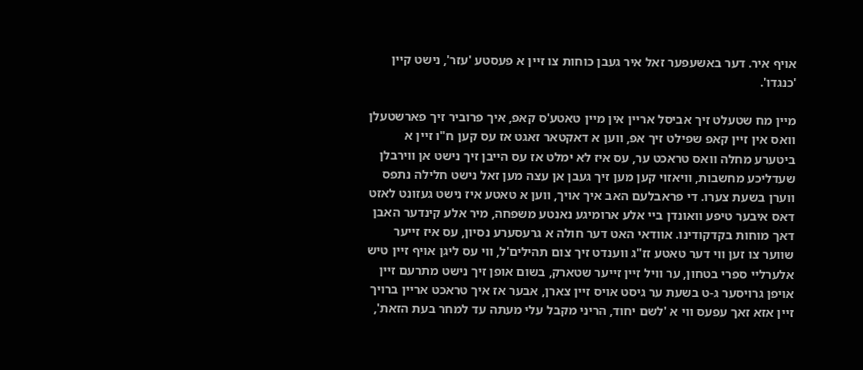אויף איר. דער באשעפער זאל איר געבן כוחות צו זיין א פעסטע 'עזר', נישט קיין 'כנגדו'.

מיין מח שטעלט זיך אביסל אריין אין מיין טאטע'ס קאפ, איך פרוביר זיך פארשטעלן וואס אין זיין קאפ שפילט זיך אפ, ווען א דאקטאר זאגט אז עס קען ח"ו זיין א ביטערע מחלה וואס טראכט ער, עס איז לא ימלט אז עס הייבן זיך נישט אן ווירבלן שעדליכע מחשבות, וויאזוי קען מען זיך געבן אן עצה מען זאל נישט חלילה נתפס ווערן בשעת צערו. די פראבלעם האב איך אויך, ווען א טאטע איז נישט געזונט לאזט דאס איבער טיפע וואונדן ביי אלע ארומיגע נאנטע משפחה, מיר אלע קינדער האבן דאך מוחות בקדקודינו. אוודאי האט דער חולה א גרעסערע נסיון, עס איז זייער שווער צו זען ווי דער טאטע זז"ג ווענדט זיך צום תהילים'ל, ווי עס ליגן אויף זיין טיש אלערליי ספרי בטחון, ער וויל זיין זייער שטארק, בשום אופן זיך נישט מתרעם זיין אויפן גרויסער ג-ט בשעת ער גיסט אויס זיין צארן, אבער אז איך טראכט אריין ברויך זיין אזא זאך עפעס ווי א 'לשם יחוד, הריני מקבל עלי מעתה עד למחר בעת הזאת',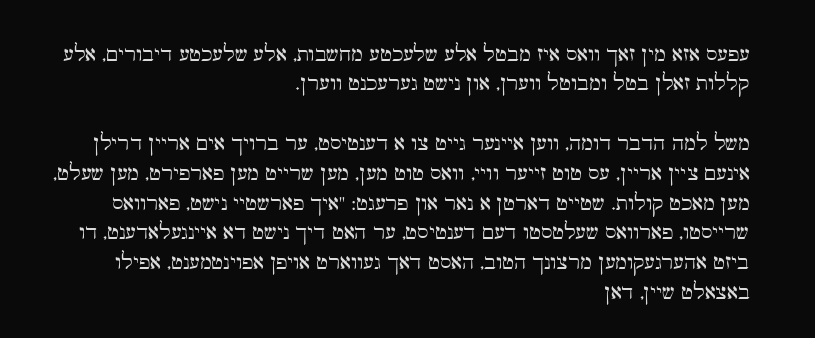עפעס אזא מין זאך וואס איז מבטל אלע שלעכטע מחשבות, אלע שלעכטע דיבורים, אלע קללות זאלן בטל ומבוטל ווערן, און נישט גערעכנט ווערן.

משל למה הדבר דומה, ווען איינער גייט צו א דענטיסט, ער ברויך אים אריין דרילן אינעם ציין אריין, עס טוט זייער וויי, וואס טוט מען, מען שרייט מען פארפירט, מען שעלט, מען מאכט קולות. שטייט דארטן א נאר און פרעגט: "איך פארשטיי נישט, פארוואס שרייסטו, פארוואס שעלטסטו דעם דענטיסט, ער האט דיך נישט דא איינגעלאדענט, דו ביזט אהערגעקומען מרצונך הטוב, האסט דאך געווארט אויפן אפוינטמענט, אפילו באצאלט שיין, דאן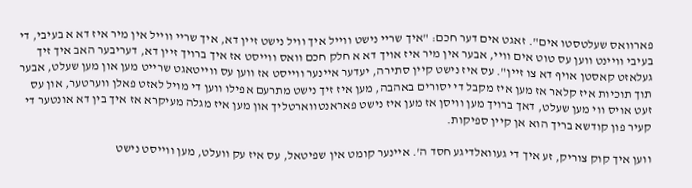פארוואס שעלטסטו אים". זאגט אים דער חכם: "איך שריי נישט ווייל איך וויל נישט זיין דא, איך שריי ווייל אין מיר איז דא א בעיבי, די בעיבי וויינט ווען עס טוט אים וויי, אבער אין מיר איז אויך דא א חלק חכם וואס ווייסט אז איך ברויך זיין דא, דעריבער האב איך זיך געלאזט קאסטן אויף דא צו זיין". עס איז נישט קיין סתירה, יעדער איינער ווייסט אז ווען עס ווייטאגט שרייט מען און מען שעלט, אבער תוך תוכיות איז קלאר אז מען איז מקבל די יסורים באהבה, מען איז זיך נישט מתרעם אפילו ווען די מויל לאזט פאלן ווערטער, און עס זעט אויס ווי מען שעלט, דאך ברויך מען וויסן אז מען איז נישט פאראנטווארטליך און מען איז מגלה מעיקרא אז איך בין דא אונטער די קעיר פון קודשא בריך הוא אן קיין ספיקות.

ווען איך קוק צוריק, זע איך די געוואלדיגע חסד ה'. איינער קומט אין שפיטאל, עס איז עק וועלט, מען ווייסט נישט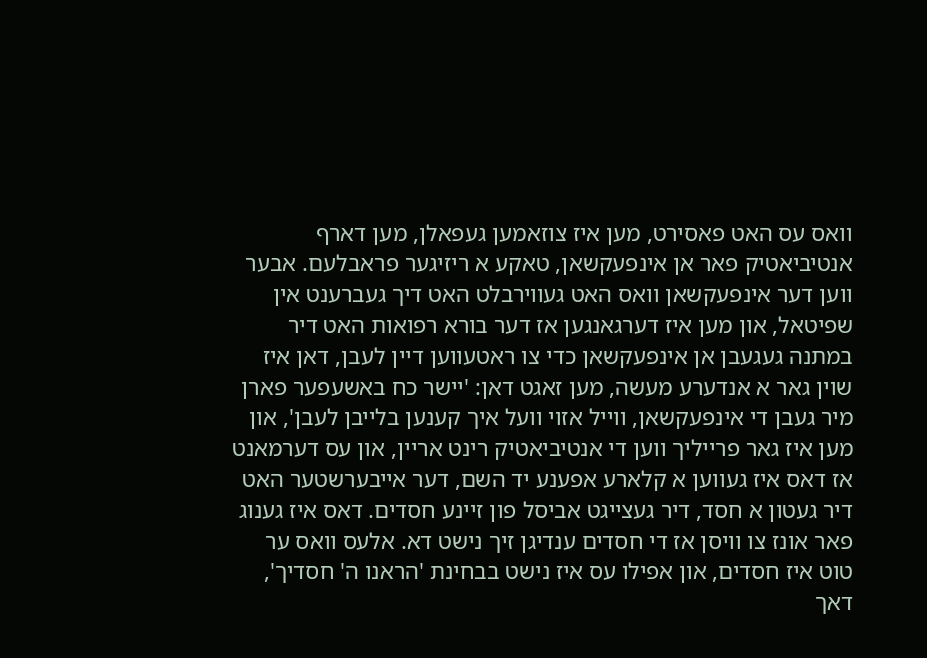וואס עס האט פאסירט, מען איז צוזאמען געפאלן, מען דארף אנטיביאטיק פאר אן אינפעקשאן, טאקע א ריזיגער פראבלעם. אבער ווען דער אינפעקשאן וואס האט געווירבלט האט דיך געברענט אין שפיטאל, און מען איז דערגאנגען אז דער בורא רפואות האט דיר במתנה געגעבן אן אינפעקשאן כדי צו ראטעווען דיין לעבן, דאן איז שוין גאר א אנדערע מעשה, מען זאגט דאן: 'יישר כח באשעפער פארן מיר געבן די אינפעקשאן, ווייל אזוי וועל איך קענען בלייבן לעבן', און מען איז גאר פרייליך ווען די אנטיביאטיק רינט אריין, און עס דערמאנט אז דאס איז געווען א קלארע אפענע יד השם, דער אייבערשטער האט דיר געטון א חסד, דיר געצייגט אביסל פון זיינע חסדים. דאס איז גענוג פאר אונז צו וויסן אז די חסדים ענדיגן זיך נישט דא. אלעס וואס ער טוט איז חסדים, און אפילו עס איז נישט בבחינת 'הראנו ה' חסדיך', דאך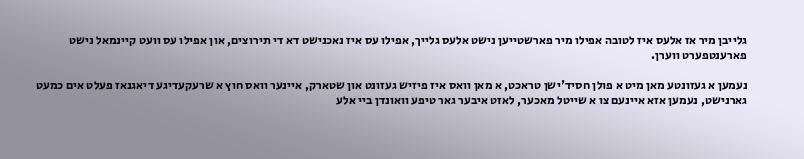גלייבן מיר אז אלעס איז לטובה אפילו מיר פארשטייען נישט אלעס גלייך, אפילו עס איז נאכנישט דא די תירוצים, און אפילו עס וועט קיינמאל נישט פארענטפערט ווערן.

נעמען א געזונטע מאן מיט א פולן חסיד'ישן טראכט, א מאן וואס איז פיזיש געזונט און שטארק, איינער וואס חוץ א שרעקעדיגע דיאגנאז פעלט אים כמעט גארנישט, נעמען אזא איינעם צו א שייטל מאכער, לאזט איבער גאר טיפע וואונדן ביי אלע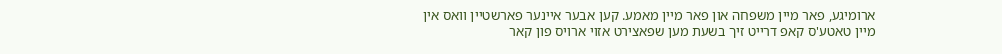ארומיגע, פאר מיין משפחה און פאר מיין מאמע. קען אבער איינער פארשטיין וואס אין מיין טאטע'ס קאפ דרייט זיך בשעת מען שפאצירט אזוי ארויס פון קאר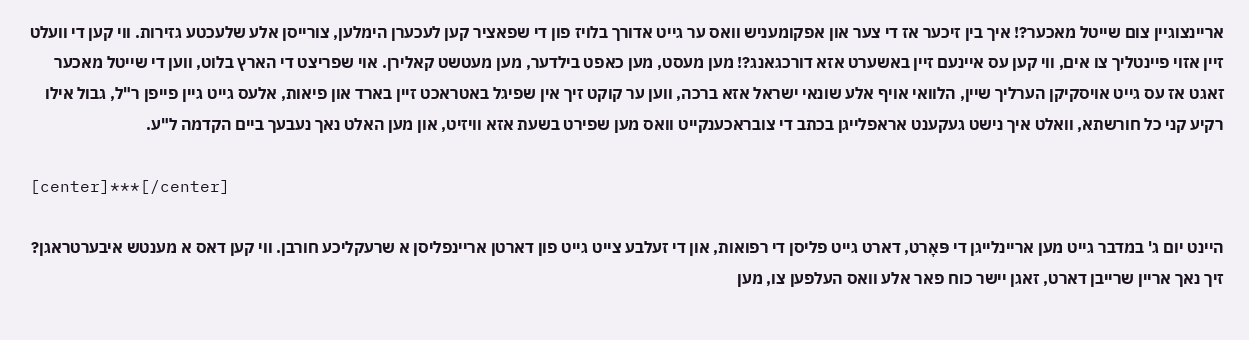אריינצוגיין צום שייטל מאכער?! איך בין זיכער אז די צער און אפקומעניש וואס ער גייט אדורך בלויז פון די שפאציר קען לעכערן הימלען, צורייסן אלע שלעכטע גזירות. ווי קען די וועלט זיין אזוי פיינטליך צו אים, ווי קען עס איינעם זיין באשערט אזא דורכגאנג?! מען מעסט, מען כאפט בילדער, מען מעטשט קאלירן. אוי שפריצט די הארץ בלוט, ווען די שייטל מאכער זאגט אז עס גייט אויסקיקן הערליך שיין, הלוואי אויף אלע שונאי ישראל אזא ברכה, ווען ער קוקט זיך אין שפיגל באטראכט זיין בארד און פיאות, אלעס גייט גיין פייפן ר"ל, גבול אילו רקיע קני כל חורשתא, וואלט איך נישט געקענט אראפלייגן בכתב די צובראכענקייט וואס מען שפירט בשעת אזא וויזיט, און מען האלט נאך נעבעך ביים הקדמה ל"ע.

[center]***[/center]

היינט יום ג' במדבר גייט מען אריינלייגן די פּאָרט, דארט גייט פליסן די רפואות, און די זעלבע צייט גייט פון דארטן אריינפליסן א שרעקליכע חורבן. ווי קען דאס א מענטש איבערטראגן? זיך נאך אריין שרייבן דארט, זאגן יישר כוח פאר אלע וואס העלפען צו, מען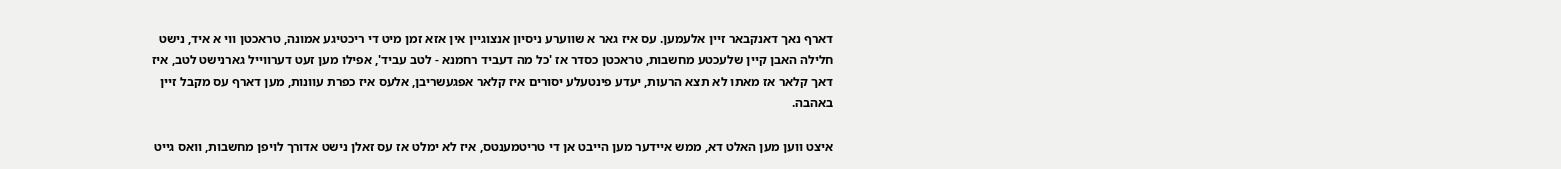דארף נאך דאנקבאר זיין אלעמען. עס איז גאר א שווערע ניסיון אנצוגיין אין אזא זמן מיט די ריכטיגע אמונה, טראכטן ווי א איד, נישט חלילה האבן קיין שלעכטע מחשבות, טראכטן כסדר אז 'כל מה דעביד רחמנא - לטב עביד', אפילו מען זעט דערווייל גארנישט לטב, איז דאך קלאר אז מאתו לא תצא הרעות, יעדע פינטעלע יסורים איז קלאר אפגעשריבן, אלעס איז כפרת עוונות, מען דארף עס מקבל זיין באהבה.

איצט ווען מען האלט דא, ממש איידער מען הייבט אן די טריטמענטס, איז לא ימלט אז עס זאלן נישט אדורך לויפן מחשבות, וואס גייט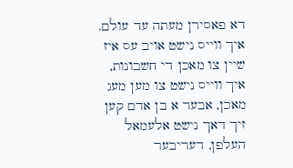דא פאסירן מעתה עד עולם. איך ווייס נישט אויב עס איז שיין צו מאכן די חשבונות, איך ווייס נישט צו מען מעג מאכן, אבער א בן אדם קען זיך דאך נישט אלעמאל העלפן, דעריבער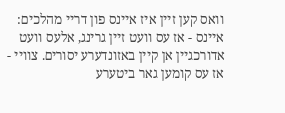וואס קען זיין איז איינס פון דריי מהלכים: איינס - אז עס וועט זיין גרינג, אלעס וועט אדורכגיין אן קיין באזונדערע יסורים. צוויי - אז עס קומען גאר ביטערע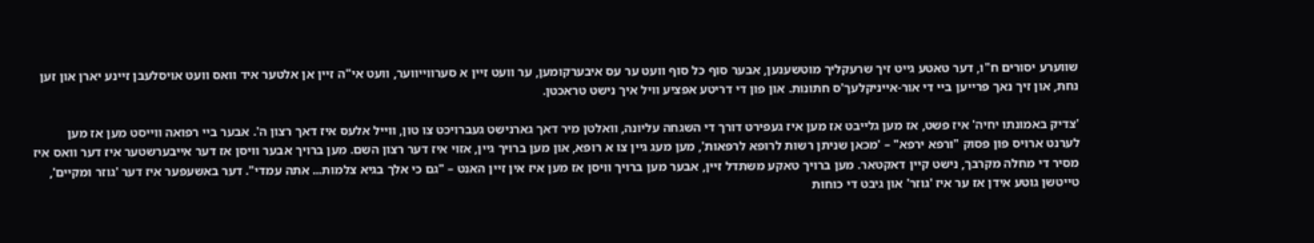שווערע יסורים ח"ו, דער טאטע גייט זיך שרעקליך מוטשענען, אבער סוף כל סוף וועט ער עס איבערקומען, ער וועט זיין א סערווייווער, וועט אי"ה זיין אן אלטער איד וואס וועט אויסלעבן זיינע יארן און זען נחת, און זיך נאך פרייען ביי די אור-אייניקלעך'ס חתונות. און פון די דריטע אפציע וויל איך נישט טראכטן.

'צדיק באמונתו יחיה' איז פשט, אז מען גלייבט אז מען איז געפירט דורך די השגחה עליונה, וואלטן מיר דאך גארנישט געברויכט צו טון, ווייל אלעס איז דאך רצון ה'. אבער ביי רפואה ווייסט מען אז מען לערנט ארויס פון פסוק "ורפא ירפא" – 'מכאן שניתן רשות לרופא לרפאות', מען מעג גיין צו א רופא, און מען ברויך גיין, אזוי איז דער רצון השם. מען ברויך אבער וויסן אז דער אייבערשטער איז דער וואס איז מסיר די מחלה מקרבך, נישט קיין דאקטאר. מען ברויך טאקע משתדל זיין, אבער מען ברויך וויסן אז מען איז אין זיין האנט – "גם כי אלך בגיא צלמות... אתה עמדי". דער באשעפער איז דער 'גוזר ומקיים', טייטשן גוטע אידן אז ער איז 'גוזר' און גיבט די כוחות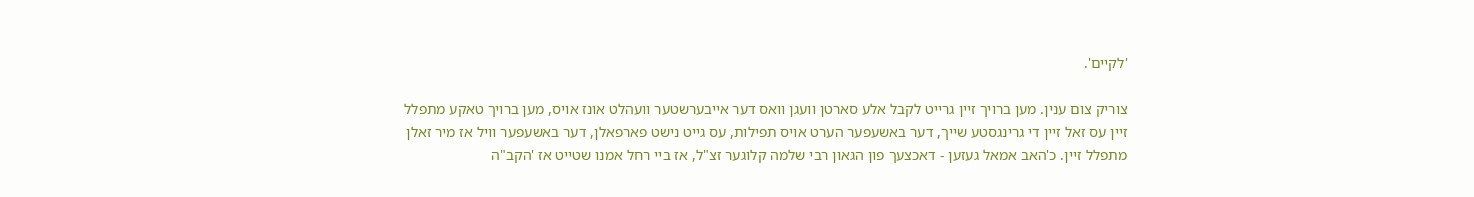'לקיים'.

צוריק צום ענין. מען ברויך זיין גרייט לקבל אלע סארטן וועגן וואס דער אייבערשטער וועהלט אונז אויס, מען ברויך טאקע מתפלל זיין עס זאל זיין די גרינגסטע שייך, דער באשעפער הערט אויס תפילות, עס גייט נישט פארפאלן, דער באשעפער וויל אז מיר זאלן מתפלל זיין. כ'האב אמאל געזען - דאכצעך פון הגאון רבי שלמה קלוגער זצ"ל, אז ביי רחל אמנו שטייט אז 'הקב"ה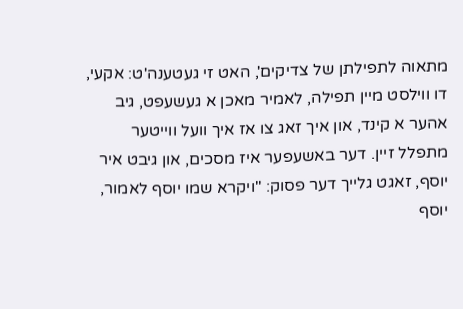מתאוה לתפילתן של צדיקים', האט זי געטענה'ט: אקעי, דו ווילסט מיין תפילה, לאמיר מאכן א געשעפט, גיב אהער א קינד, און איך זאג צו אז איך וועל ווייטער מתפלל זיין. דער באשעפער איז מסכים, און גיבט איר יוסף, זאגט גלייך דער פסוק: "ויקרא שמו יוסף לאמור, יוסף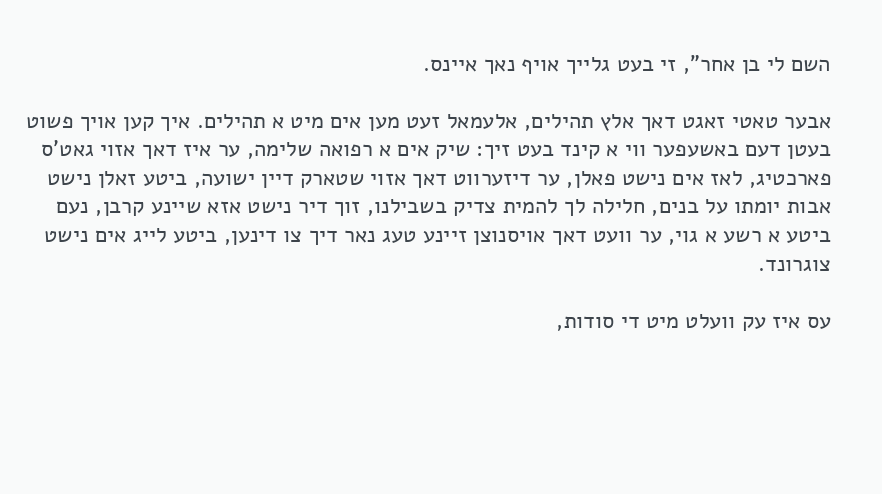השם לי בן אחר", זי בעט גלייך אויף נאך איינס.

אבער טאטי זאגט דאך אלץ תהילים, אלעמאל זעט מען אים מיט א תהילים. איך קען אויך פשוט בעטן דעם באשעפער ווי א קינד בעט זיך: שיק אים א רפואה שלימה, ער איז דאך אזוי גאט'ס פארכטיג, לאז אים נישט פאלן, ער דיזערווט דאך אזוי שטארק דיין ישועה, ביטע זאלן נישט אבות יומתו על בנים, חלילה לך להמית צדיק בשבילנו, זוך דיר נישט אזא שיינע קרבן, נעם ביטע א רשע א גוי, ער וועט דאך אויסנוצן זיינע טעג נאר דיך צו דינען, ביטע לייג אים נישט צוגרונד.

עס איז עק וועלט מיט די סודות,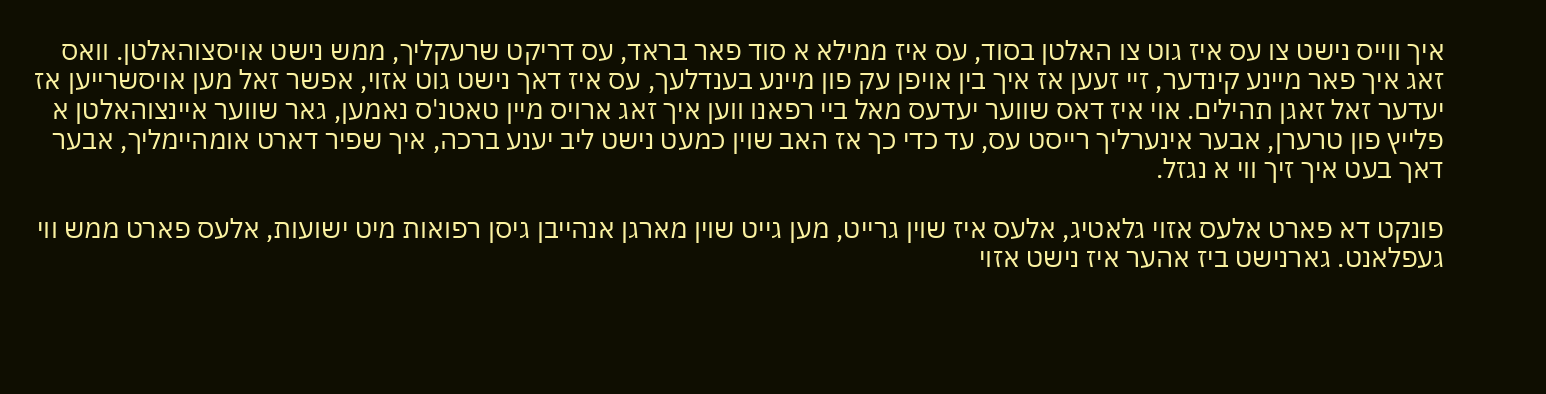איך ווייס נישט צו עס איז גוט צו האלטן בסוד, עס איז ממילא א סוד פאר בראד, עס דריקט שרעקליך, ממש נישט אויסצוהאלטן. וואס זאג איך פאר מיינע קינדער, זיי זעען אז איך בין אויפן עק פון מיינע בענדלעך, עס איז דאך נישט גוט אזוי, אפשר זאל מען אויסשרייען אז יעדער זאל זאגן תהילים. אוי איז דאס שווער יעדעס מאל ביי רפאנו ווען איך זאג ארויס מיין טאטנ'ס נאמען, גאר שווער איינצוהאלטן א פלייץ פון טרערן, אבער אינערליך רייסט עס, עד כדי כך אז האב שוין כמעט נישט ליב יענע ברכה, איך שפיר דארט אומהיימליך, אבער דאך בעט איך זיך ווי א נגזל.

פונקט דא פארט אלעס אזוי גלאטיג, אלעס איז שוין גרייט, מען גייט שוין מארגן אנהייבן גיסן רפואות מיט ישועות, אלעס פארט ממש ווי געפלאנט. גארנישט ביז אהער איז נישט אזוי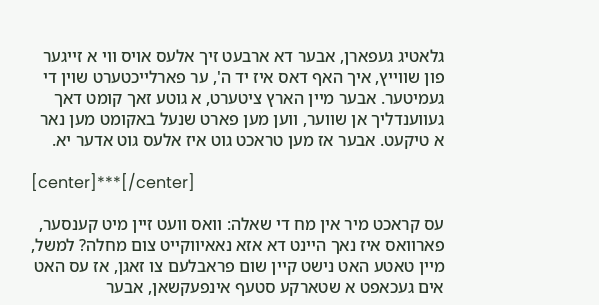גלאטיג געפארן, אבער דא ארבעט זיך אלעס אויס ווי א זייגער פון שווייץ, איך האף דאס איז יד ה', ער פארלייכטערט שוין די געמיטער. אבער מיין הארץ ציטערט, א גוטע זאך קומט דאך געווענדליך אן שווער, ווען מען פארט שנעל באקומט מען נאר א טיקעט. אבער אז מען טראכט גוט איז אלעס גוט אדער יא.

[center]***[/center]

עס קראכט מיר אין מח די שאלה: וואס וועט זיין מיט קענסער, פארוואס איז נאך היינט דא אזא נאאיווקייט צום מחלה? למשל, מיין טאטע האט נישט קיין שום פראבלעם צו זאגן, אז עס האט אים געכאפט א שטארקע סטעף אינפעקשאן, אבער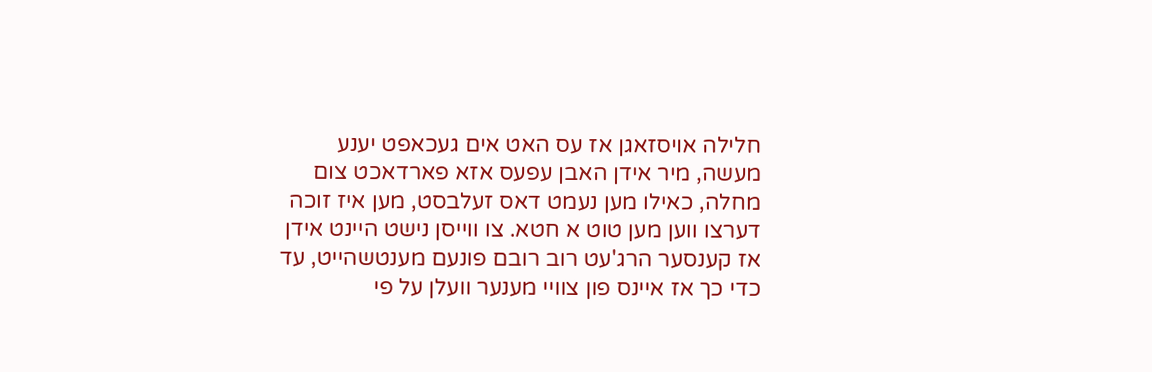חלילה אויסזאגן אז עס האט אים געכאפט יענע מעשה, מיר אידן האבן עפעס אזא פארדאכט צום מחלה, כאילו מען נעמט דאס זעלבסט, מען איז זוכה דערצו ווען מען טוט א חטא. צו ווייסן נישט היינט אידן אז קענסער הרג'עט רוב רובם פונעם מענטשהייט, עד כדי כך אז איינס פון צוויי מענער וועלן על פי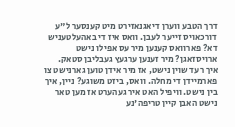דרך הטבע ווערן דיאגנאזירט מיט קענסער ל"ע דורכאויס זייער לעבן. וואס איז די באהעלטעניש דא? פארוואס קענען מיר עס אפילו נישט ארויסזאגן? מיר זענען ערגעץ געבליבן סטאק.
איך רעד שוין נישט, אז מיר אידן טוען גארנישט צו פארמיידן די מחלה. וואס, ביזט משוגע? ניין, איך בין נישט. וויפיל האט איר געהערט אז מען טאר נישט האבן קיין טריפה'נע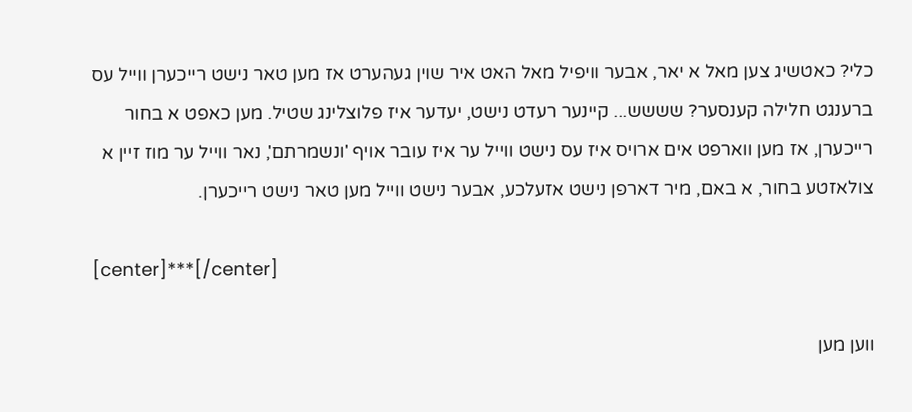כלי? כאטשיג צען מאל א יאר, אבער וויפיל מאל האט איר שוין געהערט אז מען טאר נישט רייכערן ווייל עס ברענגט חלילה קענסער? שששש... קיינער רעדט נישט, יעדער איז פלוצלינג שטיל. מען כאפט א בחור רייכערן, אז מען ווארפט אים ארויס איז עס נישט ווייל ער איז עובר אויף 'ונשמרתם', נאר ווייל ער מוז זיין א צולאזטע בחור, א באם, מיר דארפן נישט אזעלכע, אבער נישט ווייל מען טאר נישט רייכערן.

[center]***[/center]

ווען מען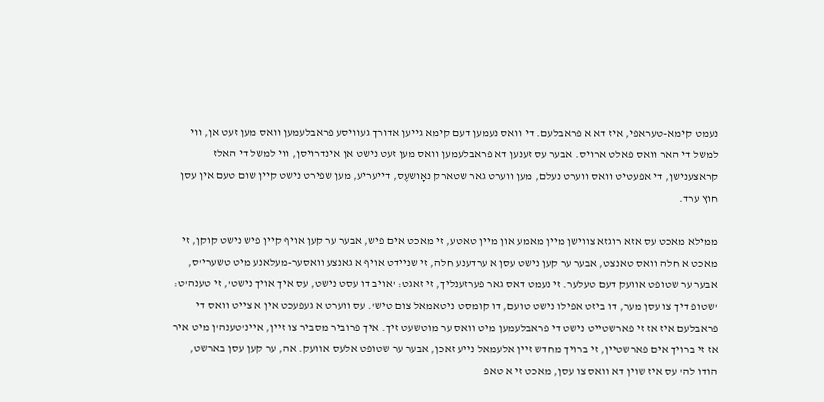נעמט קימא-טעראפי, איז דא א פראבלעם. די וואס נעמען דעם קימא גייען אדורך געוויסע פראבלעמען וואס מען זעט אן, ווי למשל די האר וואס פאלט ארויס. אבער עס זענען דא פראבלעמען וואס מען זעט נישט אן אינדרויסן, ווי למשל די האלז קראצענישן, די אפעטיט וואס ווערט נעלם, מען ווערט גאר שטארק נאָושעֶס, דייעריע, מען שפירט נישט קיין שום טעם אין עסן חוץ ערד.

ממילא מאכט עס אזא רוגזא צווישן מיין מאמע און מיין טאטע, זי מאכט אים פיש, אבער ער קען אויף קיין פיש נישט קוקן, זי מאכט א חלה וואס טאנצט, אבער ער קען נישט עסן א ערדענע חלה, זי שניידט אויף א גאנצע וואסער-מעלאנע מיט טשערי'ס, אבער ער שטופט אוועק דעם טעלער. זי נעמט דאס גאר פערזענליך, זי זאגט: 'אויב דו עסט נישט, עס איך אויך נישט', זי טענה'ט: 'שטופ דיך צו עסן מער, דו ביזט אפילו נישט טועם, דו קומסט ניטאמאל צום טיש'. עס ווערט א געפעכט אין א צייט וואס די פראבלעם איז אז זי פארשטייט נישט די פראבלעמען מיט וואס ער מוטשעט זיך. איך פרוביר מסביר צו זיין, איינ'טענה'ן מיט איר אז זי ברויך אים פארשטיין, זי ברויך מחדש זיין אלעמאל נייע זאכן, אבער ער שטופט אלעס אוועק. אה, ער קען עסן בארשט, הודו לה' עס איז שוין דא וואס צו עסן, מאכט זי א טאפ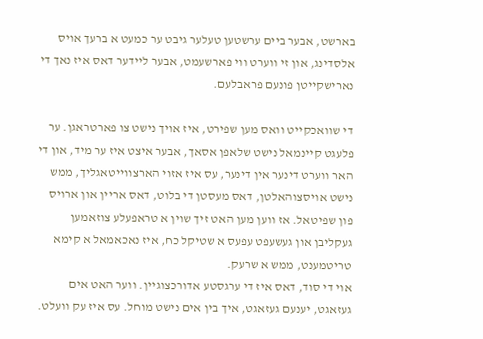בארשט, אבער ביים ערשטען טעלער גיבט ער כמעט א ברעך אויס אלסדינג, און זי ווערט ווי פארשעמט, אבער ליידער דאס איז נאך די נארישקייטן פונעם פראבלעם.

די שוואכקייט וואס מען שפירט, איז אויך נישט צו פארטראגן. ער פלעגט קיינמאל נישט שלאפן אסאך, אבער איצט איז ער מיד, און די האר ווערט דינער אין דינער, עס איז אזוי הארצווייטאגליך, ממש נישט אויסצוהאלטן, דאס מעסטן די בלוט, דאס אריין און ארויס פון שפיטאל. אז ווען מען האט זיך שוין א טראפעלע צוזאמען געקליבן און געשעפט עפעס א שטיקל כח, איז נאכאמאל א קימא טריטמענט, ממש א שרעק.
אוי די סוד, דאס איז די ערגסטע אדורכצוגיין. ווער האט אים געזאגט, יענעם געזאגט, איך בין אים נישט מוחל. עס איז עק וועלט.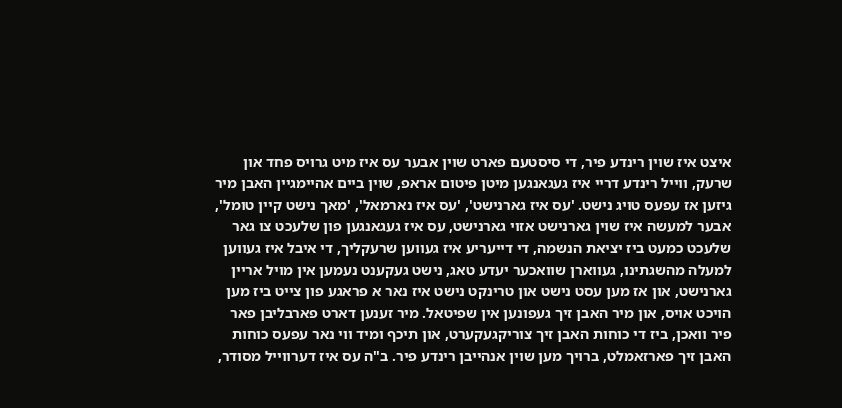איצט איז שוין רינדע פיר, די סיסטעם פארט שוין אבער עס איז מיט גרויס פחד און שרעק, ווייל רינדע דריי איז געגאנגען מיטן פיטום אראפ, שוין ביים אהיימגיין האבן מיר גיזען אז עפעס טויג נישט. 'עס איז גארנישט', 'עס איז נארמאל', 'מאך נישט קיין טומל', אבער למעשה איז שוין גארנישט אזוי גארנישט, עס איז געגאנגען פון שלעכט צו גאר שלעכט כמעט ביז יציאת הנשמה, די דייעריע איז געווען שרעקליך, די איבל איז געווען למעלה מהשגתינו, געווארן שוואכער יעדע טאג, נישט געקענט נעמען אין מויל אריין גארנישט, און אז מען עסט נישט און טרינקט נישט איז נאר א פראגע פון צייט ביז מען הויכט אויס, און מיר האבן זיך געפונען אין שפיטאל. מיר זענען דארט פארבליבן פאר פיר וואכן, ביז די כוחות האבן זיך צוריקגעקערט, און תיכף ומיד ווי נאר עפעס כוחות האבן זיך פארזאמלט, ברויך מען שוין אנהייבן רינדע פיר. ב"ה עס איז דערווייל מסודר,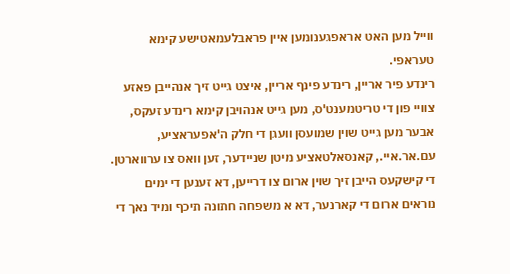ווייל מען האט אראפגענומען איין פראבלעמאטישע קימא טעראפי.
רינדע פיר אריין, רינדע פינף אריין, איצט גייט זיך אנהייבן פאזע צוויי פון די טריטמענט'ס, מען גייט אנהויבן קימא רינדע זעקס, אבער מען גייט שוין שמועסן וועגן די חלק ה'אפעראציע, עם.אר.איי., קאנסאלטאציע מיטן שניידער, זען וואס צו ערווארטן. די קישקעס הייבן זיך שוין ארום צו דרייען, דא זענען די ימים נוראים ארום די קארנער, דא א משפחה חתונה תיכף ומיד נאך די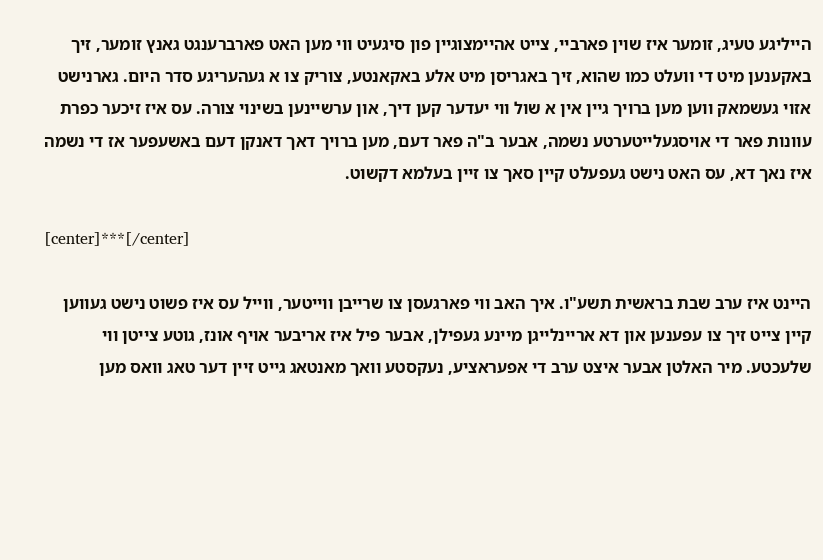הייליגע טעיג, זומער איז שוין פארביי, צייט אהיימצוגיין פון סיגעיט ווי מען האט פארברענגט גאנץ זומער, זיך באקענען מיט די וועלט כמו שהוא, זיך באגריסן מיט אלע באקאנטע, צוריק צו א געהעריגע סדר היום. גארנישט אזוי געשמאק ווען מען ברויך גיין אין א שול ווי יעדער קען דיך, און ערשיינען בשינוי צורה. עס איז זיכער כפרת עוונות פאר די אויסגעלייטערטע נשמה, אבער ב"ה פאר דעם, מען ברויך דאך דאנקן דעם באשעפער אז די נשמה איז נאך דא, עס האט נישט געפעלט קיין סאך צו זיין בעלמא דקשוט.

[center]***[/center]

היינט איז ערב שבת בראשית תשע"ו. איך האב ווי פארגעסן צו שרייבן ווייטער, ווייל עס איז פשוט נישט געווען קיין צייט זיך צו עפענען און דא אריינלייגן מיינע געפילן, אבער פיל איז אריבער אויף אונז, גוטע צייטן ווי שלעכטע. מיר האלטן אבער איצט ערב די אפעראציע, נעקסטע וואך מאנטאג גייט זיין דער טאג וואס מען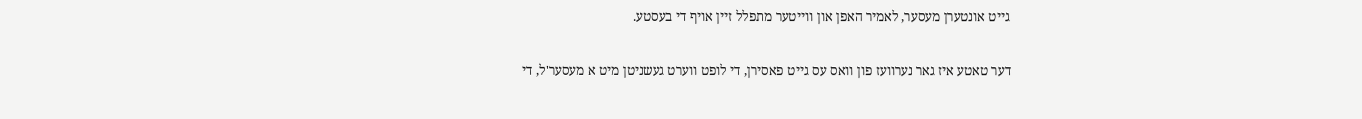גייט אונטערן מעסער, לאמיר האפן און ווייטער מתפלל זיין אויף די בעסטע.

דער טאטע איז גאר נערוועז פון וואס עס גייט פאסירן, די לופט ווערט געשניטן מיט א מעסער'ל, די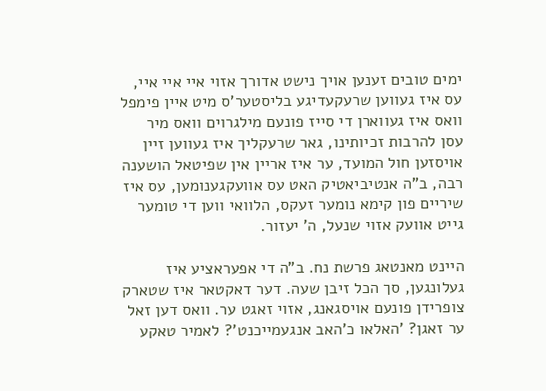ימים טובים זענען אויך נישט אדורך אזוי איי איי איי, עס איז געווען שרעקעדיגע בליסטער'ס מיט איין פימפל וואס איז געווארן די סייז פונעם מילגרוים וואס מיר עסן להרבות זכיותינו, גאר שרעקליך איז געווען זיין אויסזען חול המועד, ער איז אריין אין שפיטאל הושענה רבה, ב"ה אנטיביאטיק האט עס אוועקגענומען, עס איז שיריים פון קימא נומער זעקס, הלוואי ווען די טומער גייט אוועק אזוי שנעל, ה' יעזור.

היינט מאנטאג פרשת נח. ב"ה די אפעראציע איז געלונגען, סך הכל זיבן שעה. דער דאקטאר איז שטארק צופרידן פונעם אויסגאנג, אזוי זאגט ער. וואס דען זאל ער זאגן? 'האלאו כ'האב אנגעמייכנט'? לאמיר טאקע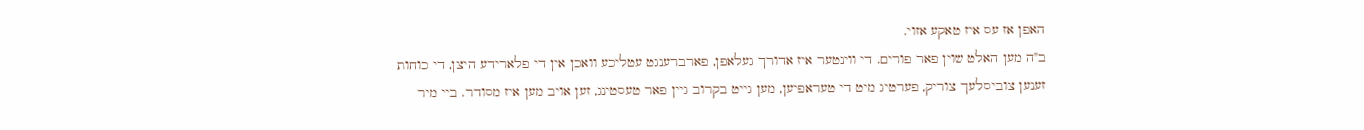האפן אז עס איז טאקע אזוי.
ב"ה מען האלט שוין פאר פורים. די ווינטער איז אדורך געלאפן, פארברענגט עטליכע וואכן אין די פלארידע היצן, די כוחות זענען צוביסלעך צוריק, פערטיג מיט די טעראפיען, מען גייט בקרוב גיין פאר טעסטינג, זען אויב מען איז מסודר. ביי מיר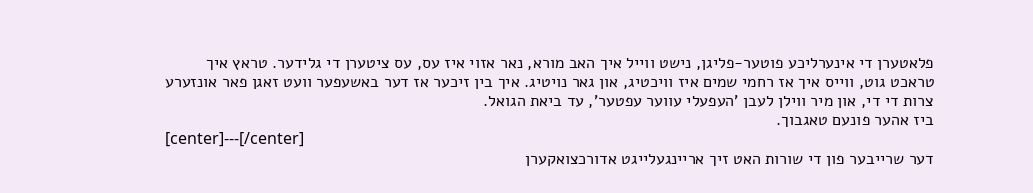פלאטערן די אינערליכע פוטער-פליגן, נישט ווייל איך האב מורא, נאר אזוי איז עס, עס ציטערן די גלידער. טראץ איך טראכט גוט, ווייס איך אז רחמי שמים איז וויכטיג, און גאר נויטיג. איך בין זיכער אז דער באשעפער וועט זאגן פאר אונזערע צרות די די, און מיר ווילן לעבן 'העפעלי עווער עפטער', עד ביאת הגואל.
ביז אהער פונעם טאגבוך.
[center]---[/center]
דער שרייבער פון די שורות האט זיך אריינגעלייגט אדורכצואקערן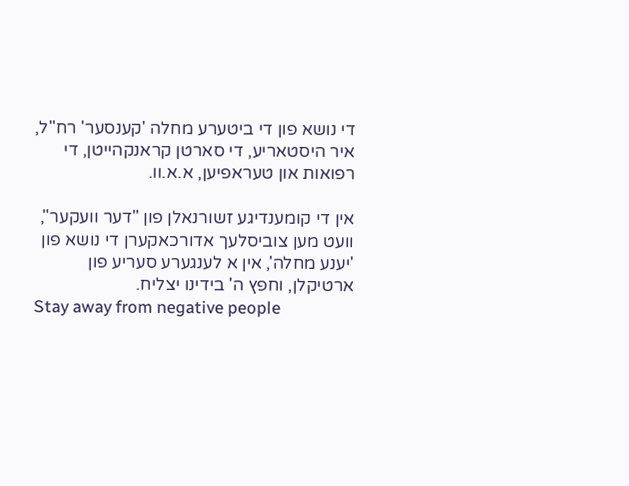די נושא פון די ביטערע מחלה 'קענסער' רח"ל, איר היסטאריע, די סארטן קראנקהייטן, די רפואות און טעראפיען, א.א.וו.

אין די קומענדיגע זשורנאלן פון "דער וועקער", וועט מען צוביסלעך אדורכאקערן די נושא פון 'יענע מחלה', אין א לענגערע סעריע פון ארטיקלן, וחפץ ה' בידינו יצליח.
Stay away from negative people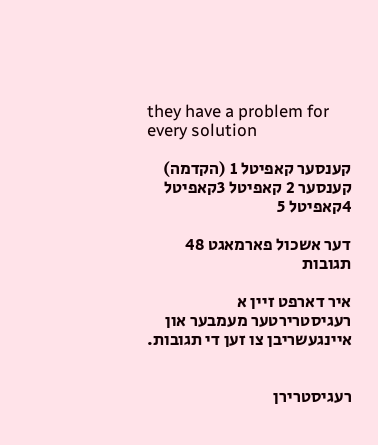they have a problem for every solution

קענסער קאפיטל 1 (הקדמה) קענסער 2 קאפיטל 3קאפיטל 4קאפיטל 5

דער אשכול פארמאגט 48 תגובות

איר דארפט זיין א רעגיסטרירטער מעמבער און איינגעשריבן צו זען די תגובות.


רעגיסטרירן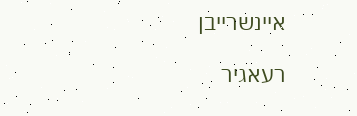איינשרייבן

רעאגיר